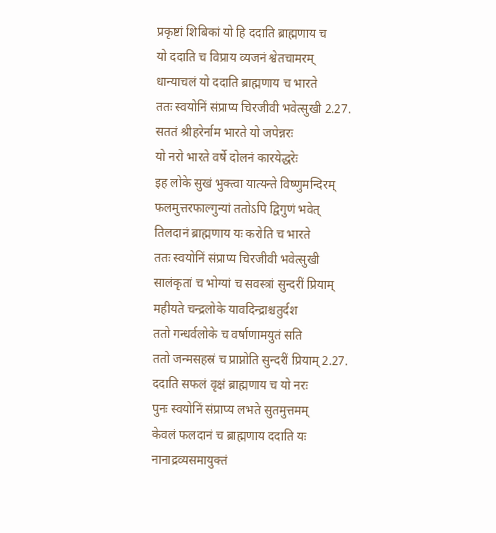प्रकृष्टां शिबिकां यो हि ददाति ब्राह्मणाय च
यो ददाति च विप्राय व्यजनं श्वेतचामरम्
धान्याचलं यो ददाति ब्राह्मणाय च भारते
ततः स्वयोनिं संप्राप्य चिरजीवी भवेत्सुखी 2.27.
सततं श्रीहरेर्नाम भारते यो जपेन्नरः
यो नरो भारते वर्षे दोलनं कारयेद्धरेः
इह लोके सुखं भुक्त्वा यात्यन्ते विष्णुमन्दिरम्
फलमुत्तरफाल्गुन्यां ततोऽपि द्विगुणं भवेत्
तिलदानं ब्राह्मणाय यः करोति च भारते
ततः स्वयोनिं संप्राप्य चिरजीवी भवेत्सुखी
सालंकृतां च भोग्यां च सवस्त्रां सुन्दरीं प्रियाम्
महीयते चन्द्रलोके यावदिन्द्राश्चतुर्दश
ततो गन्धर्वलोके च वर्षाणामयुतं सति
ततो जन्मसहस्रं च प्राप्नोति सुन्दरीं प्रियाम् 2.27.
ददाति सफलं वृक्षं ब्राह्मणाय च यो नरः
पुनः स्वयोनिं संप्राप्य लभते सुतमुत्तमम्
केवलं फलदानं च ब्राह्मणाय ददाति यः
नानाद्रव्यसमायुक्तं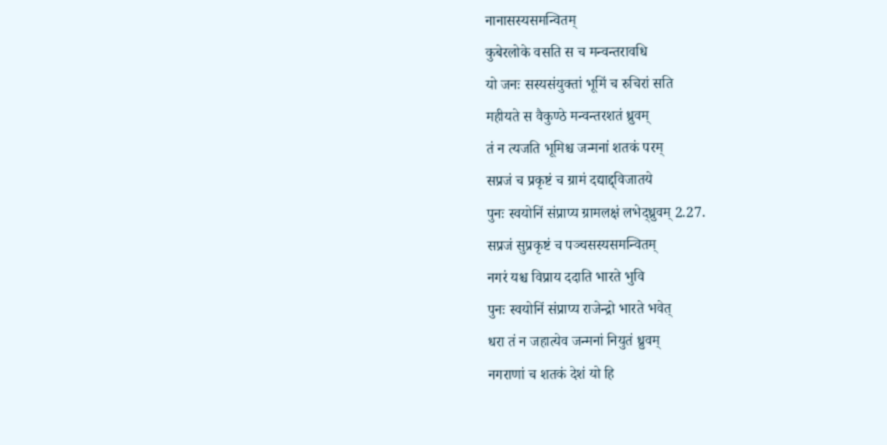नानासस्यसमन्वितम्
कुबेरलोके वसति स च मन्वन्तरावधि
यो जनः सस्यसंयुक्तां भूमिं च रुचिरां सति
महीयते स वैकुण्ठे मन्वन्तरशतं ध्रुवम्
तं न त्यजति भूमिश्च जन्मनां शतकं परम्
सप्रजं च प्रकृष्टं च ग्रामं दद्याद्द्विजातये
पुनः स्वयोनिं संप्राप्य ग्रामलक्षं लभेद्ध्रुवम् 2.27.
सप्रजं सुप्रकृष्टं च पञ्चसस्यसमन्वितम्
नगरं यश्च विप्राय ददाति भारते भुवि
पुनः स्वयोनिं संप्राप्य राजेन्द्रो भारते भवेत्
धरा तं न जहात्येव जन्मनां नियुतं ध्रुवम्
नगराणां च शतकं देशं यो हि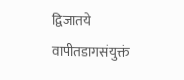द्विजातये
वापीतडागसंयुक्तं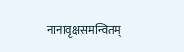नानावृक्षसमन्वितम्